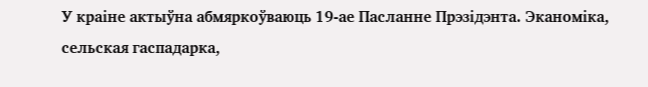У краіне актыўна абмяркоўваюць 19-ае Пасланне Прэзідэнта. Эканоміка, сельская гаспадарка,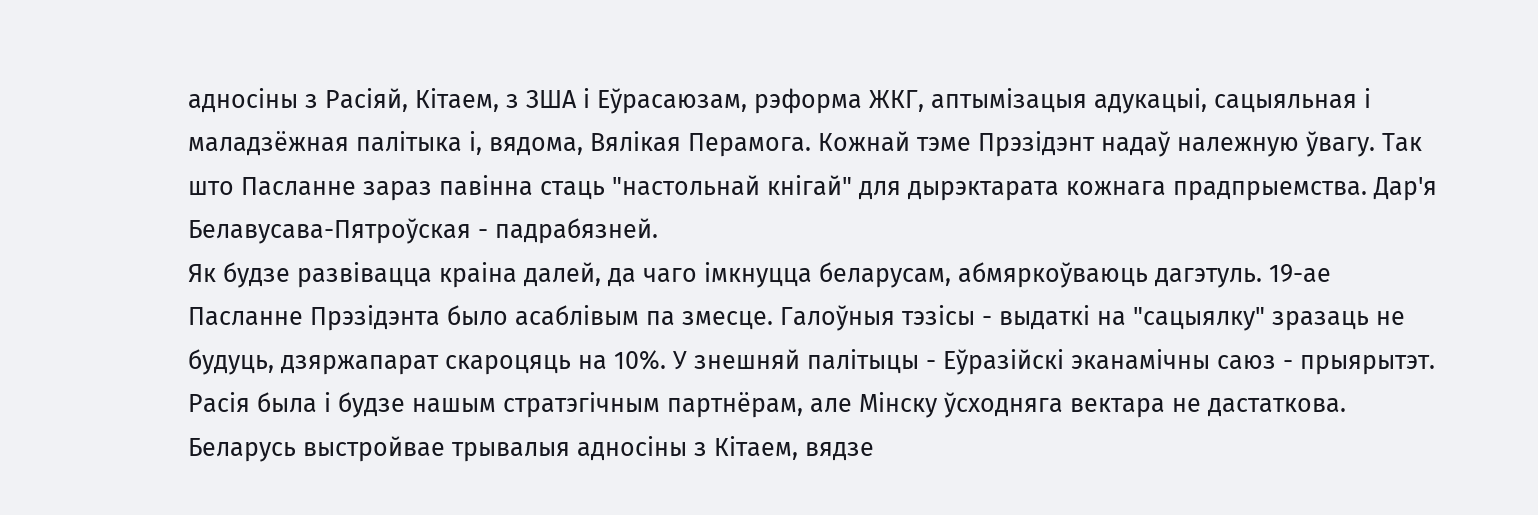адносіны з Расіяй, Кітаем, з ЗША і Еўрасаюзам, рэформа ЖКГ, аптымізацыя адукацыі, сацыяльная і маладзёжная палітыка і, вядома, Вялікая Перамога. Кожнай тэме Прэзідэнт надаў належную ўвагу. Так што Пасланне зараз павінна стаць "настольнай кнігай" для дырэктарата кожнага прадпрыемства. Дар'я Белавусава-Пятроўская - падрабязней.
Як будзе развівацца краіна далей, да чаго імкнуцца беларусам, абмяркоўваюць дагэтуль. 19-ае Пасланне Прэзідэнта было асаблівым па змесце. Галоўныя тэзісы - выдаткі на "сацыялку" зразаць не будуць, дзяржапарат скароцяць на 10%. У знешняй палітыцы - Еўразійскі эканамічны саюз - прыярытэт. Расія была і будзе нашым стратэгічным партнёрам, але Мінску ўсходняга вектара не дастаткова. Беларусь выстройвае трывалыя адносіны з Кітаем, вядзе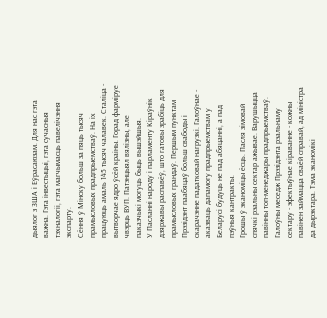дыялог з ЗША і Еўрасаюзам. Для нас гэта важна. Гэта інвестыцыі, гэта сучасныя тэхналогіі, гэта магчымасць павелічэння экспарту.
Сёння ў Мінску больш за пяць тысяч прамысловых прадпрыемстваў. На іх працуюць амаль 145 тысяч чалавек. Сталіца - вытворчае ядро ўсёй краіны. Горад фарміруе чвэрць ВУП. Патэнцыял вялізны, але паказчыкі могуць быць вышэйшыя.
У Пасланні народу і парламенту Кіраўнік дзяржавы распавёў, што гатовы зрабіць для прамысловых грандаў. Першым пунктам Прэзідэнт паабяцаў больш свабоды і скарачэнне падатковай нагрузкі. Галоўнае - аказваць дапамогу прадпрыемствам у Беларусі будуць не пад абяцанні, а пад пэўныя кантракты.
Грошы ў эканоміцы ёсць. Пасля зімовай спячкі рэальны сектар ажывае. Варушыцца павінны топ-менеджары прадпрыемстваў. Галоўны меседж Прэзідэнта рэальнаму сектару - эфектыўнае кіраванне - кожны павінен займацца сваёй справай, ад міністра да дырэктара. Тэма эканомікі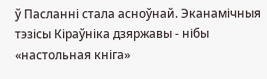ў Пасланні стала асноўнай. Эканамічныя тэзісы Кіраўніка дзяржавы - нібы «настольная кніга»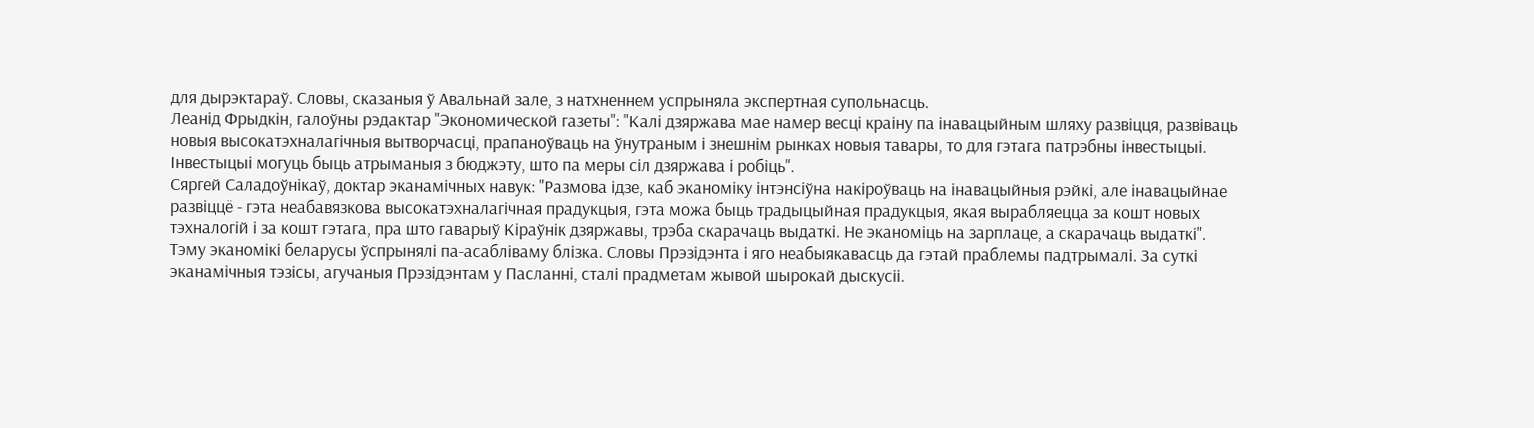для дырэктараў. Словы, сказаныя ў Авальнай зале, з натхненнем успрыняла экспертная супольнасць.
Леанід Фрыдкін, галоўны рэдактар "Экономической газеты": "Калі дзяржава мае намер весці краіну па інавацыйным шляху развіцця, развіваць новыя высокатэхналагічныя вытворчасці, прапаноўваць на ўнутраным і знешнім рынках новыя тавары, то для гэтага патрэбны інвестыцыі. Інвестыцыі могуць быць атрыманыя з бюджэту, што па меры сіл дзяржава і робіць".
Сяргей Саладоўнікаў, доктар эканамічных навук: "Размова ідзе, каб эканоміку інтэнсіўна накіроўваць на інавацыйныя рэйкі, але інавацыйнае развіццё - гэта неабавязкова высокатэхналагічная прадукцыя, гэта можа быць традыцыйная прадукцыя, якая вырабляецца за кошт новых тэхналогій і за кошт гэтага, пра што гаварыў Кіраўнік дзяржавы, трэба скарачаць выдаткі. Не эканоміць на зарплаце, а скарачаць выдаткі".
Тэму эканомікі беларусы ўспрынялі па-асабліваму блізка. Словы Прэзідэнта і яго неабыякавасць да гэтай праблемы падтрымалі. За суткі эканамічныя тэзісы, агучаныя Прэзідэнтам у Пасланні, сталі прадметам жывой шырокай дыскусіі.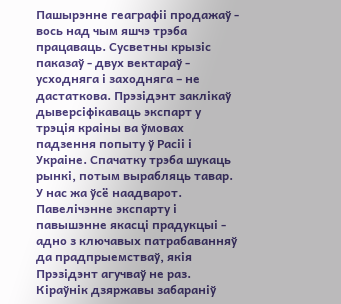Пашырэнне геаграфіі продажаў - вось над чым яшчэ трэба працаваць. Сусветны крызіс паказаў - двух вектараў - усходняга і заходняга – не дастаткова. Прэзідэнт заклікаў дыверсіфікаваць экспарт у трэція краіны ва ўмовах падзення попыту ў Расіі і Украіне. Спачатку трэба шукаць рынкі, потым вырабляць тавар. У нас жа ўсё наадварот.
Павелічэнне экспарту і павышэнне якасці прадукцыі - адно з ключавых патрабаванняў да прадпрыемстваў, якія Прэзідэнт агучваў не раз. Кіраўнік дзяржавы забараніў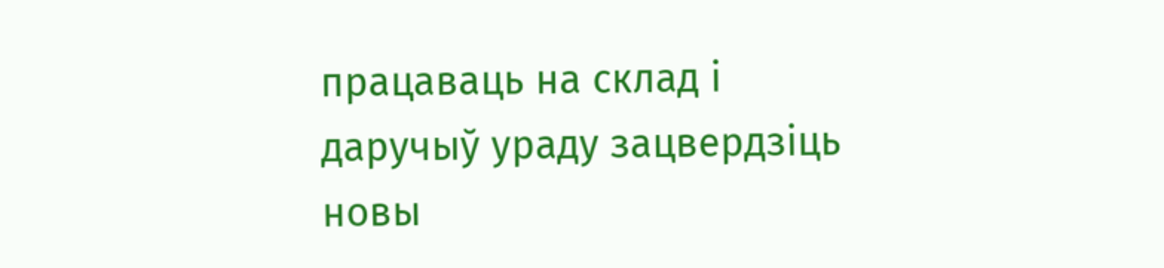працаваць на склад і даручыў ураду зацвердзіць новы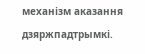механізм аказання дзяржпадтрымкі.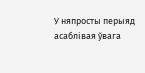У няпросты перыяд асаблівая ўвага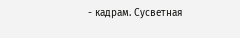- кадрам. Сусветная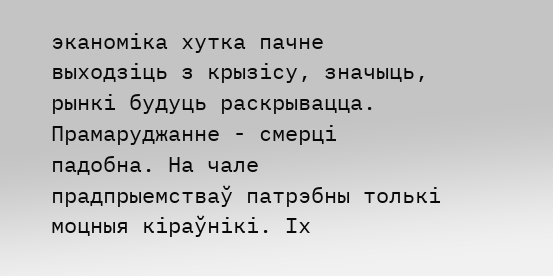эканоміка хутка пачне выходзіць з крызісу, значыць, рынкі будуць раскрывацца. Прамаруджанне - смерці падобна. На чале прадпрыемстваў патрэбны толькі моцныя кіраўнікі. Іх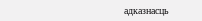адказнасць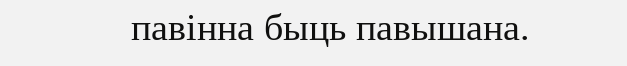павінна быць павышана.